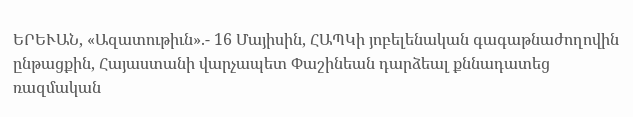ԵՐԵՒԱՆ, «Ազատութիւն».- 16 Մայիսին, ՀԱՊԿի յոբելենական գագաթնաժողովին ընթացքին, Հայաստանի վարչապետ Փաշինեան դարձեալ քննադատեց ռազմական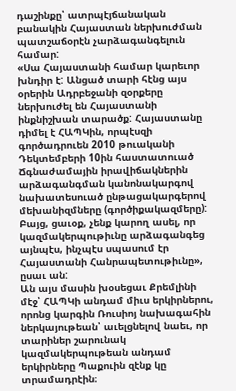դաշինքը՝ ատրպէյճանական բանակին Հայաստան ներխուժման պատշաճօրէն չարձագանգելուն համար:
«Սա Հայաստանի համար կարեւոր խնդիր է: Անցած տարի հէնց այս օրերին Ադրբեջանի զօրքերը ներխուժել են Հայաստանի ինքնիշխան տարածք: Հայաստանը դիմել է ՀԱՊԿին, որպէսզի գործադրուեն 2010 թուականի Դեկտեմբերի 10ին հաստատուած Ճգնաժամային իրավիճակներին արձագանգման կանոնակարգով նախատեսուած ընթացակարգերով մեխանիզմները (գործիքակազմերը): Բայց, ցաւօք, չենք կարող ասել, որ կազմակերպութիւնը արձագանգեց այնպէս, ինչպէս սպասում էր Հայաստանի Հանրապետութիւնը», ըսաւ ան:
Ան այս մասին խօսեցաւ Քրեմլինի մէջ՝ ՀԱՊԿի անդամ միւս երկիրներու, որոնց կարգին Ռուսիոյ նախագահին ներկայութեան՝ աւելցնելով նաեւ, որ տարիներ շարունակ կազմակերպութեան անդամ երկիրները Պաքուին զէնք կը տրամադրէին։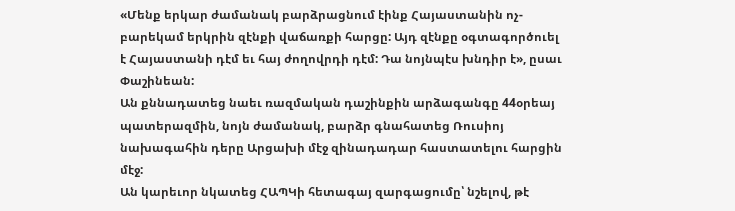«Մենք երկար ժամանակ բարձրացնում էինք Հայաստանին ոչ-բարեկամ երկրին զէնքի վաճառքի հարցը: Այդ զէնքը օգտագործուել է Հայաստանի դէմ եւ հայ ժողովրդի դէմ: Դա նոյնպէս խնդիր է», ըսաւ Փաշինեան:
Ան քննադատեց նաեւ ռազմական դաշինքին արձագանգը 44օրեայ պատերազմին, նոյն ժամանակ, բարձր գնահատեց Ռուսիոյ նախագահին դերը Արցախի մէջ զինադադար հաստատելու հարցին մէջ:
Ան կարեւոր նկատեց ՀԱՊԿի հետագայ զարգացումը՝ նշելով, թէ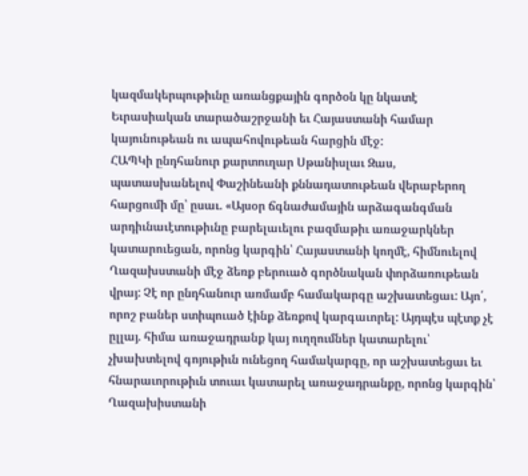կազմակերպութիւնը առանցքային գործօն կը նկատէ Եւրասիական տարածաշրջանի եւ Հայաստանի համար կայունութեան ու ապահովութեան հարցին մէջ:
ՀԱՊԿի ընդհանուր քարտուղար Սթանիսլաւ Զաս, պատասխանելով Փաշինեանի քննադատութեան վերաբերող հարցումի մը՝ ըսաւ. «Այսօր ճգնաժամային արձագանգման արդիւնաւէտութիւնը բարելաւելու բազմաթիւ առաջարկներ կատարուեցան, որոնց կարգին՝ Հայաստանի կողմէ, հիմնուելով Ղազախստանի մէջ ձեռք բերուած գործնական փորձառութեան վրայ: Չէ որ ընդհանուր առմամբ համակարգը աշխատեցաւ: Այո՛, որոշ բաներ ստիպուած էինք ձեռքով կարգաւորել: Այդպէս պէտք չէ ըլլայ. հիմա առաջադրանք կայ ուղղումներ կատարելու՝ չխախտելով գոյութիւն ունեցող համակարգը, որ աշխատեցաւ եւ հնարաւորութիւն տուաւ կատարել առաջադրանքը, որոնց կարգին՝ Ղազախիստանի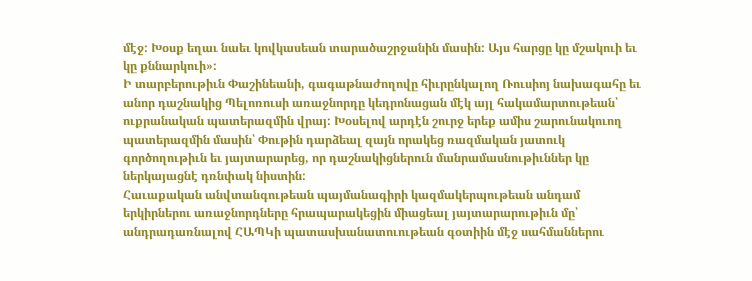մէջ: Խօսք եղաւ նաեւ կովկասեան տարածաշրջանին մասին: Այս հարցը կը մշակուի եւ կը քննարկուի»:
Ի տարբերութիւն Փաշինեանի, գագաթնաժողովը հիւրընկալող Ռուսիոյ նախագահը եւ անոր դաշնակից Պելոռուսի առաջնորդը կեդրոնացան մէկ այլ հակամարտութեան՝ ուքրանական պատերազմին վրայ: Խօսելով արդէն շուրջ երեք ամիս շարունակուող պատերազմին մասին՝ Փութին դարձեալ զայն որակեց ռազմական յատուկ գործողութիւն եւ յայտարարեց, որ դաշնակիցներուն մանրամասնութիւններ կը ներկայացնէ դռնփակ նիստին:
Հաւաքական անվտանգութեան պայմանագիրի կազմակերպութեան անդամ երկիրներու առաջնորդները հրապարակեցին միացեալ յայտարարութիւն մը՝ անդրադառնալով ՀԱՊԿի պատասխանատուութեան գօտիին մէջ սահմաններու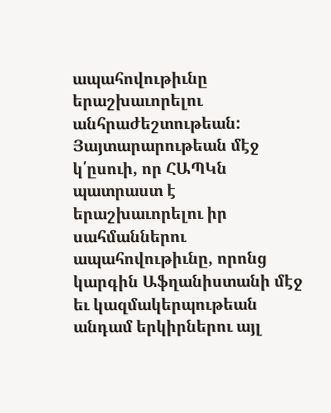ապահովութիւնը երաշխաւորելու անհրաժեշտութեան:
Յայտարարութեան մէջ կ՛ըսուի, որ ՀԱՊԿն պատրաստ է երաշխաւորելու իր սահմաններու ապահովութիւնը, որոնց կարգին Աֆղանիստանի մէջ եւ կազմակերպութեան անդամ երկիրներու այլ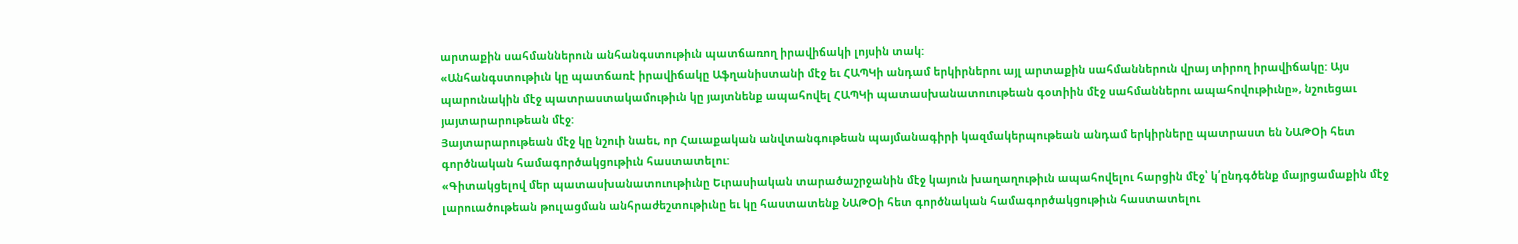արտաքին սահմաններուն անհանգստութիւն պատճառող իրավիճակի լոյսին տակ:
«Անհանգստութիւն կը պատճառէ իրավիճակը Աֆղանիստանի մէջ եւ ՀԱՊԿի անդամ երկիրներու այլ արտաքին սահմաններուն վրայ տիրող իրավիճակը: Այս պարունակին մէջ պատրաստակամութիւն կը յայտնենք ապահովել ՀԱՊԿի պատասխանատուութեան գօտիին մէջ սահմաններու ապահովութիւնը», նշուեցաւ յայտարարութեան մէջ:
Յայտարարութեան մէջ կը նշուի նաեւ, որ Հաւաքական անվտանգութեան պայմանագիրի կազմակերպութեան անդամ երկիրները պատրաստ են ՆԱԹՕի հետ գործնական համագործակցութիւն հաստատելու:
«Գիտակցելով մեր պատասխանատուութիւնը Եւրասիական տարածաշրջանին մէջ կայուն խաղաղութիւն ապահովելու հարցին մէջ՝ կ՛ընդգծենք մայրցամաքին մէջ լարուածութեան թուլացման անհրաժեշտութիւնը եւ կը հաստատենք ՆԱԹՕի հետ գործնական համագործակցութիւն հաստատելու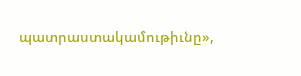պատրաստակամութիւնը»,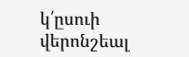կ՛ըսուի վերոնշեալ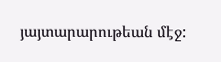յայտարարութեան մէջ: